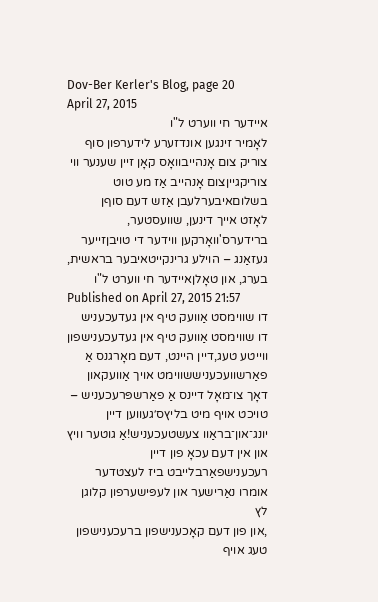Dov-Ber Kerler's Blog, page 20
April 27, 2015
איידער חי ווערט ל"ו
לאָמיר זינגען אונדזערע לידערפון סוף צוריק צום אָנהייבוואָס קאָן זיין שענער ווי צוריקגייןצום אָנהייב אַז מע טוט בשלוםאיבערלעבן אַזש דעם סוףן
לאָזט אייך דינען, שוועסטער, ברידערס'וואָרקען ווידער די טויבןזייער געזאַנג – הוילע גרינקייטאיבער בראשית, בערג, און טאָלןאיידער חי ווערט ל"ו
Published on April 27, 2015 21:57
דו שווימסט אַוועק טיף אין געדעכעניש
דו שווימסט אַוועק טיף אין געדעכענישפון ווייטע טעג,דיין היינט, דעם מאָרגנס אַ פאַרשוועכעניששווימט אויך אַוועקאון דאָך צו־מאָל דיינס אַ פאַרשפּרעכעניש – טויכט אויף מיט בליץס׳געווען דיין יונג־און־בראַוו צעשטעכעניש!אַ גוטער וויץ
און אין דעם עכאָ פון דיין רעכענישפאַרבלייבט ביז לעצטדער אומרו נאַרישער און לעפּישערפון קלוגן לץ
,און פון דעם קאָכענישפון ברעכענישפון טעג אויף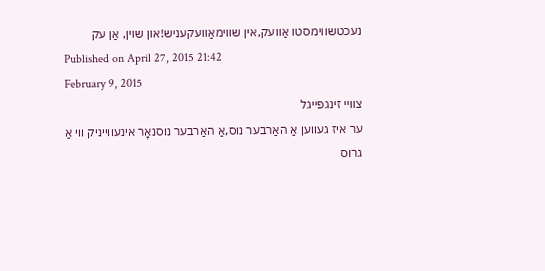נעכטשווימסטו אַוועק,אין שווימאַוועקעניש!און שוין, אַן עק
Published on April 27, 2015 21:42
February 9, 2015
צוויי זינגפייגל
ער איז געווען אַ האַרבער נוס,אַ האַרבער נוסנאָר אינעווייניק ווי אַ גרוס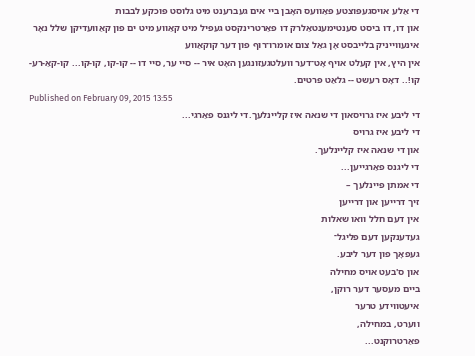די אַלע אויסגעפּוצטע פּאַוועס האָבן ביי אים געברענט מיט גלוסט פּוכקע לבבות
און דו, דו ביסט סענטימענטאַלרק דו פאַרטרינקסט געפיל מיט קאַווע מיט ים פון קאַוועדיקן שלל נאָר אינעווייניק בלייבסט אָן גאַל צום אומרו־רוף פון דער קוקאַווע
אין היץ, אין קעלט אויף אָט־דער וועלטגעזונגען האָט איר -- סיי ער, סיי דו -- קו-קו, קו-קו... קו-קאַ-רע-קו!.. דאָס רעשט -- גלאַט פּרטים.
Published on February 09, 2015 13:55
די ליבע איז גרויסאון די שנאה איז קליינלעך.די ליגנס פאַרגי...
די ליבע איז גרויס
און די שנאה איז קליינלעך.
די ליגנס פאַרגייען...
די אמתן פּיינלעך –
זיך דרייען און דרייען
אין דעם חלל וואו שאלות
געדענקען דעם פליגל־
געפאָך פון דער ליבע.
און ס'בעט אויס מחילה
ביים מעסער דער רוקן,
איעטווידע טרער
ווערט, במחילה,
פאַרטרוקנט...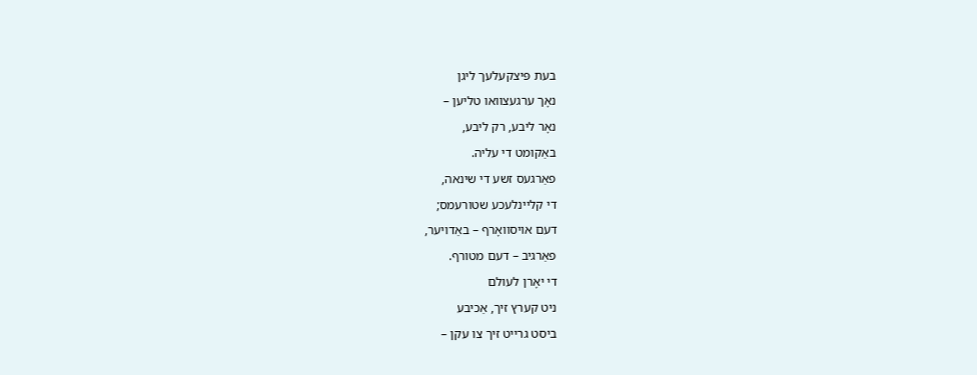בעת פּיצקעלעך ליגן
נאָך ערגעצוואו טליען –
נאָר ליבע, רק ליבע,
באַקומט די עליה.
פאַרגעס זשע די שינאה,
די קליינלעכע שטורעמס;
דעם אויסוואָרף – באַדויער,
פאַרגיב – דעם מטורף.
די יאָרן לעולם
ניט קערץ זיך, אַכיבע
ביסט גרייט זיך צו עקן –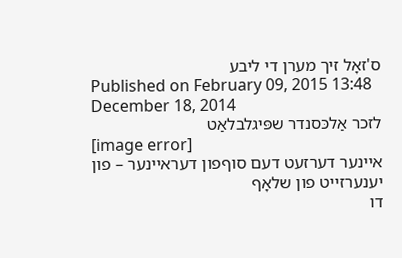ס'זאָל זיך מערן די ליבע
Published on February 09, 2015 13:48
December 18, 2014
לזכר אַלכּסנדר שפּיגלבלאַט
[image error]
איינער דערזעט דעם סוףפון דעראיינער – פון יענערזייט פון שלאָף
דו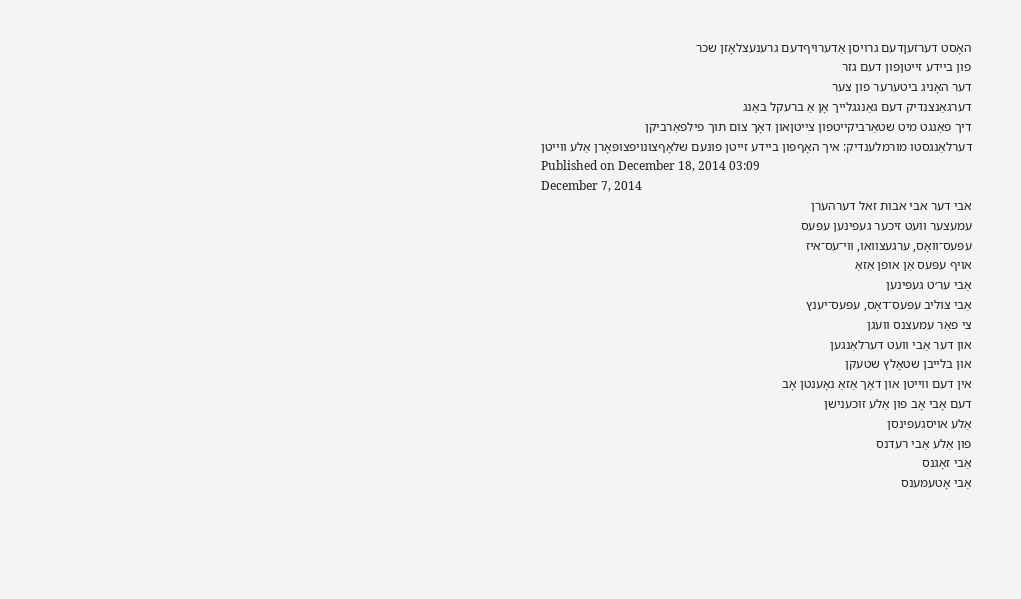האָסט דערזעןדעם גרויסן אַדערויףדעם גרענעצלאָזן שכר
פון ביידע זייטןפון דעם גזר
דער האָניג ביטערער פון צער
דערגאַנצנדיק דעם גאַנגגלייך אָן אַ ברעקל באַנג
דיך פאַנגט מיט שטאַרביקייטפון צייטןאון דאָך צום תוך פילפאַרביקן
דערלאַנגסטו מורמלענדיק: איך האָףפון ביידע זייטן פונעם שלאָףצונויפצופּאָרן אַלע ווייטן
Published on December 18, 2014 03:09
December 7, 2014
אבי דער אבי אבות זאל דערהערן
עמעצער וועט זיכער געפינען עפּעס
עפּעס־וואָס, ערגעצוואו, ווי־עס־איז
אויף עפּעס אַן אופן אַזאַ
אַבי ער׳ט געפינען
אַבי צוליב עפּעס־דאָס, עפּעס־יענץ
צי פאַר עמעצנס וועגן
און דער אַבי וועט דערלאַנגען
און בלייבן שטאָלץ שטעקן
אין דעם ווייטן און דאָך אַזאַ נאָענטן אָב
דעם אָבי אָב פון אַלע זוכענישן
אַלע אויסגעפינסן
פון אַלע אַבי רעדנס
אַבי זאָגנס
אַבי אָטעמענס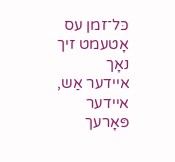כּל־זמן עס אָטעמט זיך נאָך
איידער אַש, איידער פּאָרעך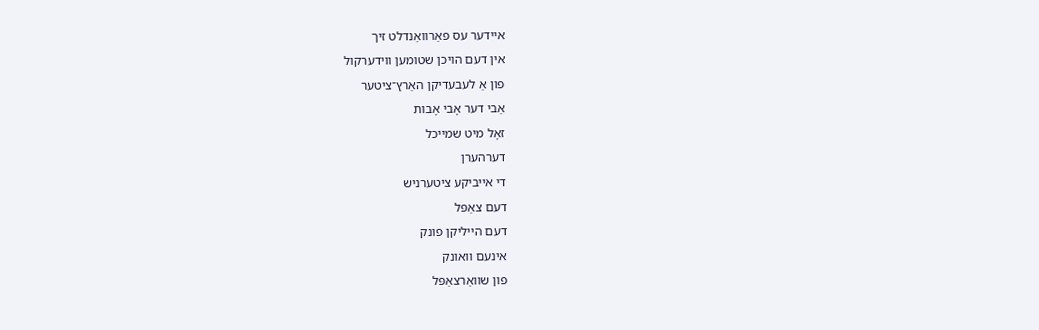איידער עס פאַרוואַנדלט זיך
אין דעם הויכן שטומען ווידערקול
פון אַ לעבעדיקן האַרץ־ציטער
אַבי דער אָבי אָבות
זאָל מיט שמייכל
דערהערן
די אייביקע ציטערניש
דעם צאַפּל
דעם הייליקן פונק
אינעם וואונק
פון שוואַרצאַפּל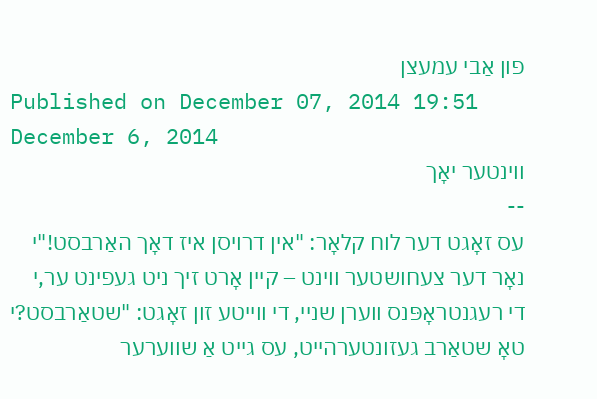פון אַבי עמעצן
Published on December 07, 2014 19:51
December 6, 2014
ווינטער יאָך
--
עס זאָגט דער לוח קלאָר: "אין דרויסן איז דאָך האַרבסט!"י
נאָר דער צעחושטער ווינט – קיין אָרט זיך ניט געפינט ער,י
די רעגנטראָפּנס ווערן שניי, די ווייטע זון זאָגט: "שטאַרבסט?י
טאָ שטאַרב געזונטערהייט, עס גייט אַ שווערער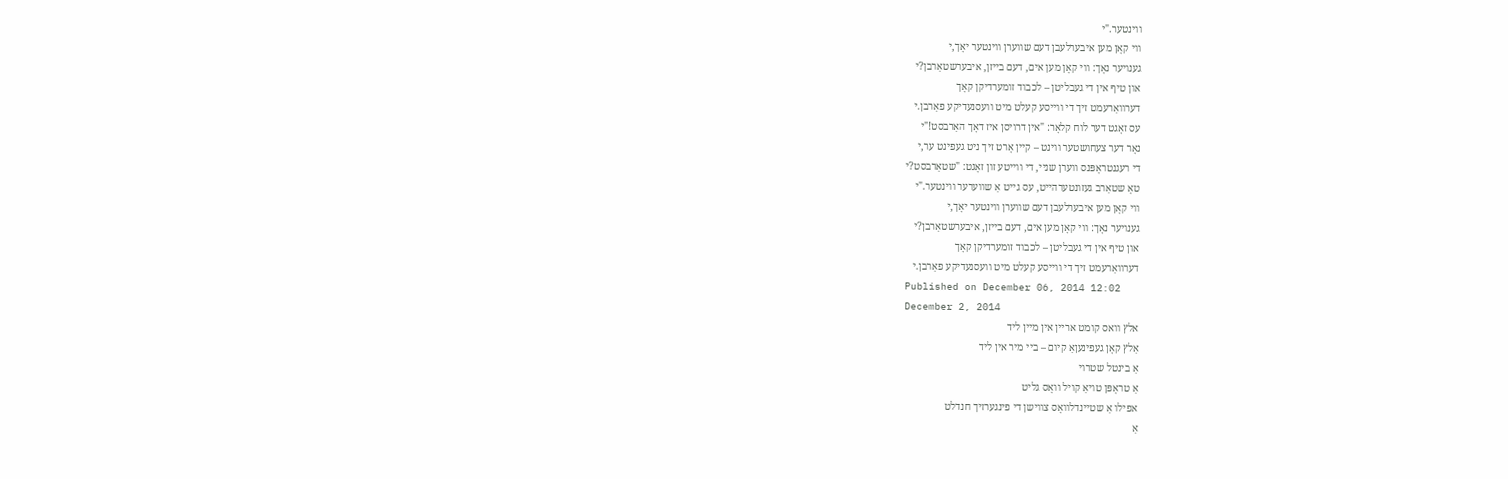ווינטער."י
ווי קאָן מען איבערלעבן דעם שווערן ווינטער יאָך,י
גענויער נאָך: ווי קאָן מען אים, דעם בייזן, איבערשטאַרבן?י
און טיף אין די געבליטן – לכבוד זומערדיקן קאָך
דערוואַרעמט זיך די ווייסע קעלט מיט וועסנעדיקע פאַרבן.י
עס זאָגט דער לוח קלאָר: "אין דרויסן איז דאָך האַרבסט!"י
נאָר דער צעחושטער ווינט – קיין אָרט זיך ניט געפינט ער,י
די רעגנטראָפּנס ווערן שניי, די ווייטע זון זאָגט: "שטאַרבסט?י
טאָ שטאַרב געזונטערהייט, עס גייט אַ שווערער ווינטער."י
ווי קאָן מען איבערלעבן דעם שווערן ווינטער יאָך,י
גענויער נאָך: ווי קאָן מען אים, דעם בייזן, איבערשטאַרבן?י
און טיף אין די געבליטן – לכבוד זומערדיקן קאָך
דערוואַרעמט זיך די ווייסע קעלט מיט וועסנעדיקע פאַרבן.י
Published on December 06, 2014 12:02
December 2, 2014
אלץ וואס קומט אריין אין מיין ליד
אַלץ קאָן געפינעןאַ קיום – ביי מיר אין ליד
אַ בינטל שטרוי
אַ טראָפּן טויאַ קויל וואָס גליט
אפילו אַ שטיינדלוואָס צווישן די פינגערזיך חנדלט
אַ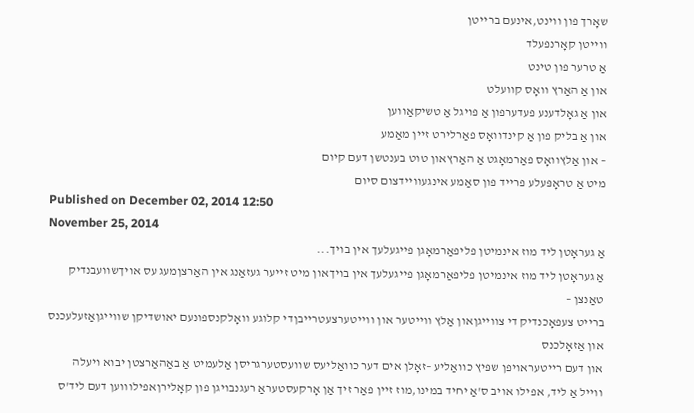שאָרך פון ווינט,אינעם ברייטן
ווייטן קאָרנפעלד
אַ טרער פון טינט
און אַ האַרץ וואָס קוועלט
און אַ גאָלדענע פעדערפון אַ פויגל אַ טשיקאַווען
און אַ בליק פון אַ קינדוואָס פאַרלירט זיין מאַמע
– און אַלץוואָס פאַרמאָגט אַ האַרץאון טוט בענטשן דעם קיום
מיט אַ טראָפּעלע פרייד פון סאַמע אינגעוויידצום סיום
Published on December 02, 2014 12:50
November 25, 2014
אַ געראָטן ליד מוז אינמיטן פליפאַרמאָגן פייגעלעך אין בויך...
אַ געראָטן ליד מוז אינמיטן פליפאַרמאָגן פייגעלעך אין בויךאון מיט זייער געזאַנג אין האַרצןמעג עס אויךשוועבנדיק טאַנצן –
ברייט צעפאָכנדיק די צווייגןאון אַלץ ווייטער און ווייטערצעטרייבןדי קלוגע וואָלקנספונעם יאושדיקן שווייגןאַזעלעכנס און אַזאָלכנס
און דעם רייטעראויפן שפּיץ כוואַליע –זאָלן אים דער כוואַליעס שוועסטערגריסן אַלעמיט אַ באַהאַרצטן יבוא ויעלה
ווייל אַ ליד, אפילו אויב ס'אַ יחיד במינו,מוז זיין פאַר זיך אַן אָרקעסטעראַ רעגנבויגן פון קאָלירןאפילוווען דעם ליד'ס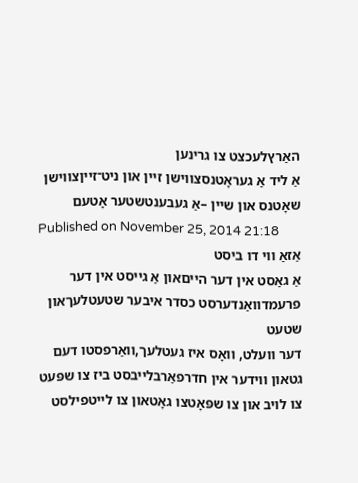האַרץלעכצט צו גרינען
אַ ליד אַ געראָטנסצווישן זיין און ניט־זייןצווישן שאָטנס און שיין –אַ געבענטשטער אָטעם
Published on November 25, 2014 21:18
אַזאַ ווי דו ביסט
אַ גאַסט אין דער הייםאון אַ גייסט אין דער פרעמדוואַנדערסט כסדר איבער שטעטלעךאון שטעט
דער וועלט, וואָס איז געטלעך,וואַרפסטו דעם גטאון ווידער אין חדרפאַרבלייבסט ביז צו שפּעט
צו לויב און צו שפּאָטצו גאָטאון צו לייטפילסט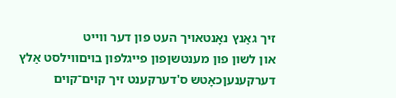זיך גאַנץ נאָנטאויך העט פון דער ווייט
און לשון פון מענטשןפון פייגלפון בויםווילסט אַלץ דערקענעןכאָטש ס'דערקענט זיך קוים־קוים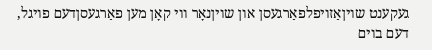געקענט שויןאַזויפלפאַרגעסן און שויןנאָר ווי קאָן מען פאַרגעסןדעם פויגל, דעם בוים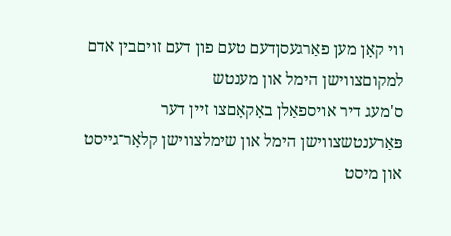ווי קאָן מען פאַרגעסןדעם טעם פון דעם זויםבין אדם למקוםצווישן הימל און מענטש
ס'מעג דיר אויספאַלן באָקאָםצו זיין דער פּאַרענטשצווישן הימל און שימלצווישן קלאָר־גייסט און מיסט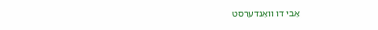אַבי דו וואַנדערסט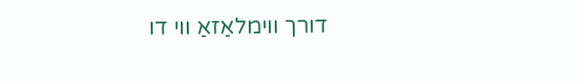דורך ווימלאַזאַ ווי דו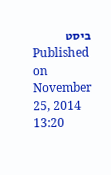ביסט
Published on November 25, 2014 13:20